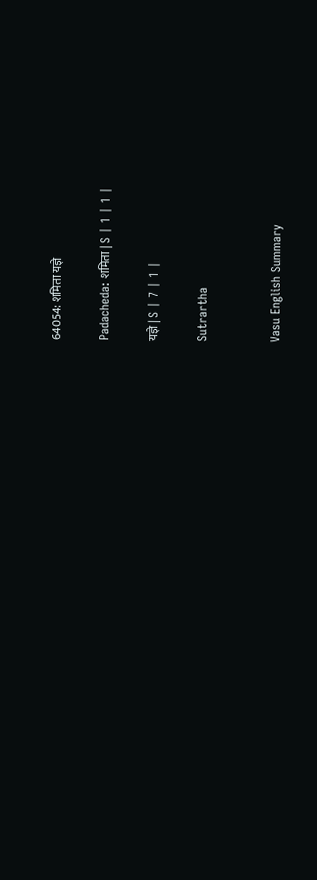64054: शमिता यज्ञे

Padacheda: शमिता | S | 1 | 1 |

यज्ञे | S | 7 | 1 |

Sutrartha


Vasu English Summary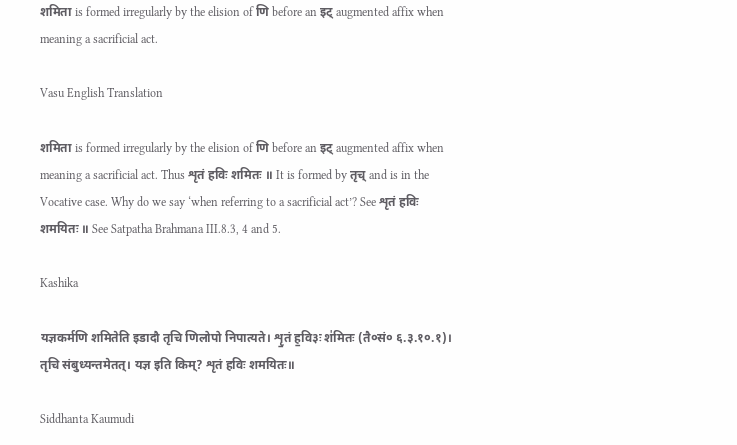शमिता is formed irregularly by the elision of णि before an इट् augmented affix when meaning a sacrificial act.

Vasu English Translation

शमिता is formed irregularly by the elision of णि before an इट् augmented affix when meaning a sacrificial act. Thus शृतं हविः शमितः ॥ It is formed by तृच् and is in the Vocative case. Why do we say ‘when referring to a sacrificial act’? See शृतं हविः शमयितः ॥ See Satpatha Brahmana III.8.3, 4 and 5.

Kashika

यज्ञकर्मणि शमितेति इडादौ तृचि णिलोपो निपात्यते। शृ॒तं ह॒वि३ः श॑मितः (तै०सं० ६.३.१०.१)। तृचि संबुध्यन्तमेतत्। यज्ञ इति किम्? शृतं हविः शमयितः॥

Siddhanta Kaumudi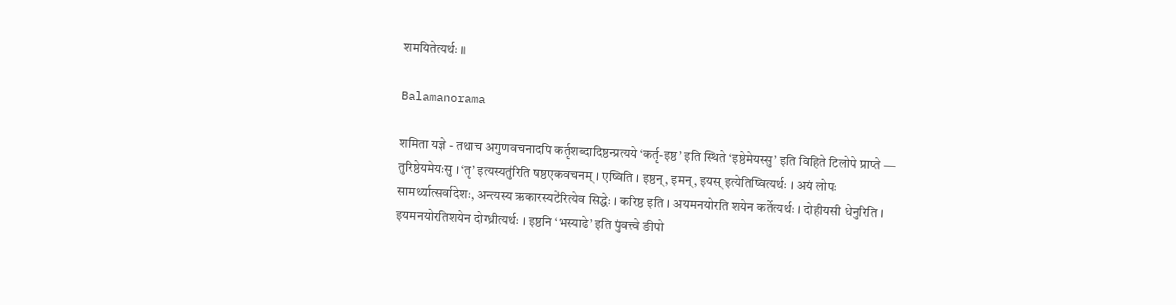शमयितेत्यर्थः ॥

Balamanorama

शमिता यज्ञे - तथाच अगुणवचनादपि कर्तृशब्दादिष्ठन्प्रत्यये ‘कर्तृ-इष्ठ’ इति स्थिते ‘इष्ठेमेयस्सु’ इति विहिते टिलोपे प्राप्ते — तुरिष्ठेयमेयःसु । ‘तृ’ इत्यस्यतु॑रिति षष्ठएकवचनम् । एष्विति । इष्ठन्, इमन्, इयस् इत्येतिष्वित्यर्थः । अयं लोपः सामर्थ्यात्सर्वादेशः, अन्त्यस्य ऋकारस्यटे॑रित्येव सिद्धेः । करिष्ठ इति । अयमनयोरति शयेन कर्तेत्यर्थः । दोहीयसी धेनुरिति । इयमनयोरतिशयेन दोग्ध्रीत्यर्थः । इष्ठनि ‘भस्याढे’ इति पुंवत्त्वे ङीपो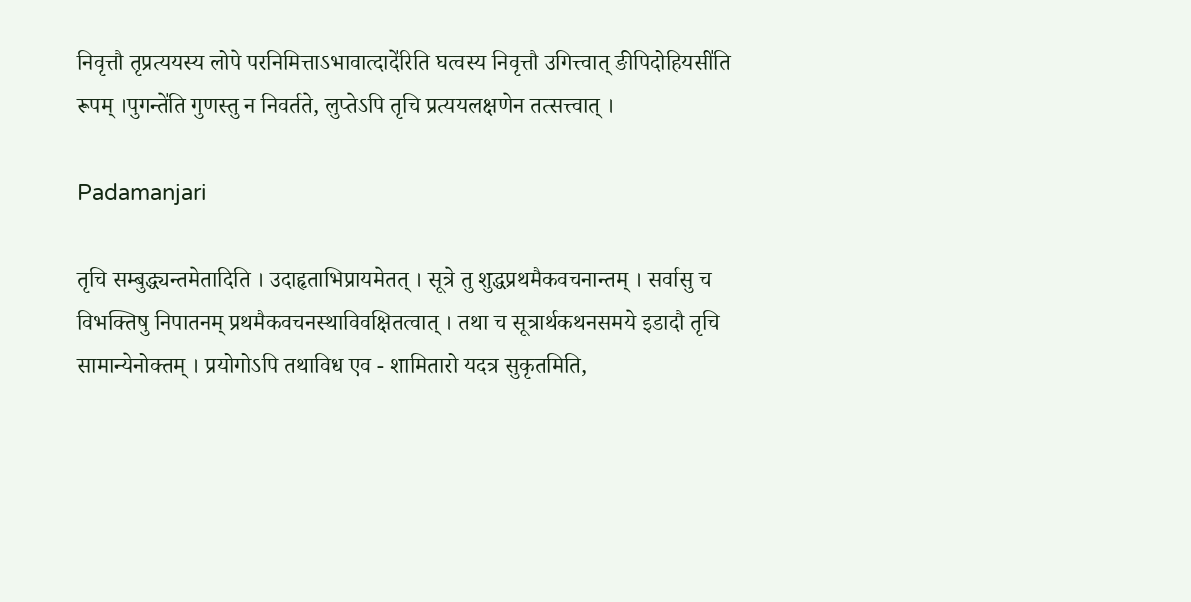निवृत्तौ तृप्रत्ययस्य लोपे परनिमित्ताऽभावात्दादे॑रिति घत्वस्य निवृत्तौ उगित्त्वात् ङीपिदोहियसी॑ति रूपम् ।पुगन्ते॑ति गुणस्तु न निवर्तते, लुप्तेऽपि तृचि प्रत्ययलक्षणेन तत्सत्त्वात् ।

Padamanjari

तृचि सम्बुद्ध्यन्तमेतादिति । उदाहृताभिप्रायमेतत् । सूत्रे तु शुद्धप्रथमैकवचनान्तम् । सर्वासु च विभक्तिषु निपातनम् प्रथमैकवचनस्थाविवक्षितत्वात् । तथा च सूत्रार्थकथनसमये इडादौ तृचि सामान्येनोक्तम् । प्रयोगोऽपि तथाविध एव - शामितारो यदत्र सुकृतमिति,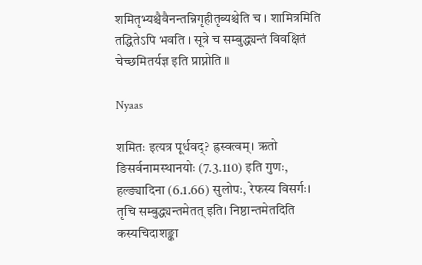शमितृभ्यश्चैवैनन्तन्निगृहीतृब्यश्चेति च । शामित्रमिति तद्धितेऽपि भवति । सूत्रे च सम्बुद्ध्यन्तं विवक्षितं चेच्छमितर्यज्ञ इति प्राप्नोति ॥

Nyaas

शमितः इत्यत्र पूर्धवद्? ह्रस्वत्वम्। ऋतो ङिसर्वनामस्थानयोः (7.3.110) इति गुणः, हल्ङ्यादिना (6.1.66) सुलोपः, रेफस्य विसर्गः। तृचि सम्बुद्ध्यन्तमेतत् इति। निष्ठान्तमेतदिति कस्यचिदाशङ्का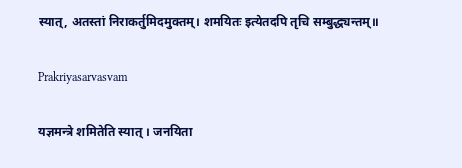स्यात्, अतस्तां निराकर्तुमिदमुक्तम्। शमयितः इत्येतदपि तृचि सम्बुद्ध्यन्तम्॥

Prakriyasarvasvam

यज्ञमन्त्रे शमितेति स्यात् । जनयिता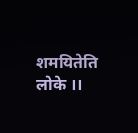शमयितेति लोके ।।